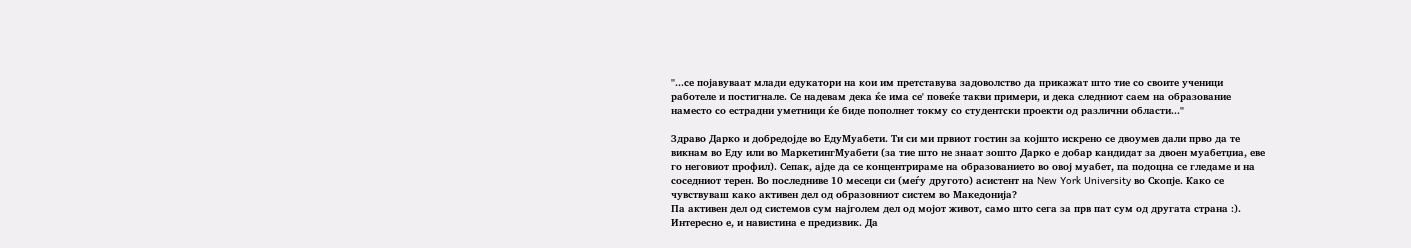"...се појавуваат млади едукатори на кои им претставува задоволство да прикажат што тие со своите ученици работеле и постигнале. Се надевам дека ќе има се' повеќе такви примери, и дека следниот саем на образование наместо со естрадни уметници ќе биде пополнет токму со студентски проекти од различни области..."

Здраво Дарко и добредојде во ЕдуМуабети. Ти си ми првиот гостин за којшто искрено се двоумев дали прво да те викнам во Еду или во МаркетингМуабети (за тие што не знаат зошто Дарко е добар кандидат за двоен муабетџиа, еве го неговиот профил). Сепак, ајде да се концентрираме на образованието во овој муабет, па подоцна се гледаме и на соседниот терен. Во последниве 10 месеци си (меѓу другото) асистент на New York University во Скопје. Како се чувствуваш како активен дел од образовниот систем во Македонија?
Па активен дел од системов сум најголем дел од мојот живот, само што сега за прв пат сум од другата страна :). Интересно е, и навистина е предизвик. Да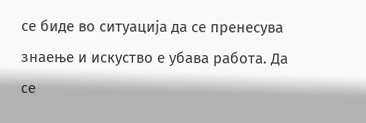се биде во ситуација да се пренесува знаење и искуство е убава работа. Да се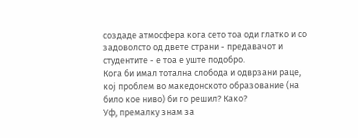создаде атмосфера кога сето тоа оди глатко и со задоволсто од двете страни - предавачот и студентите - е тоа е уште подобро.
Кога би имал тотална слобода и одврзани раце, кој проблем во македонското образование (на било кое ниво) би го решил? Како?
Уф, премалку знам за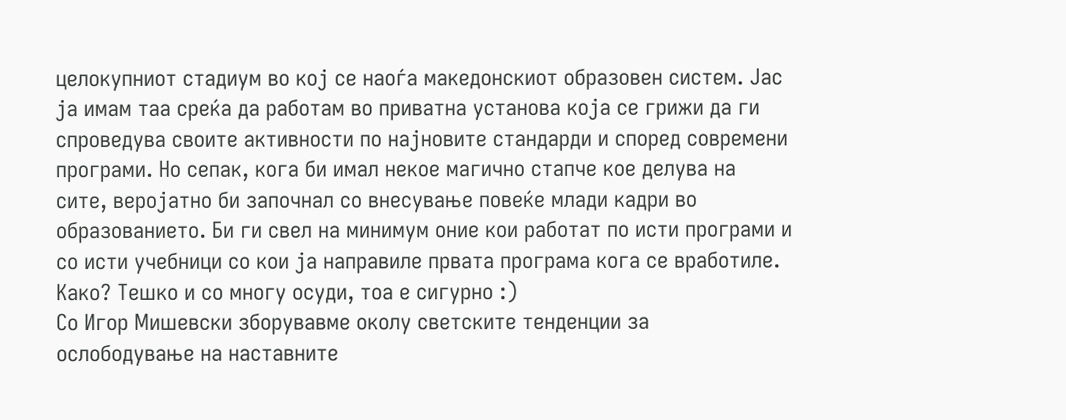целокупниот стадиум во кој се наоѓа македонскиот образовен систем. Јас ја имам таа среќа да работам во приватна установа која се грижи да ги спроведува своите активности по најновите стандарди и според современи програми. Но сепак, кога би имал некое магично стапче кое делува на сите, веројатно би започнал со внесување повеќе млади кадри во образованието. Би ги свел на минимум оние кои работат по исти програми и со исти учебници со кои ја направиле првата програма кога се вработиле. Како? Тешко и со многу осуди, тоа е сигурно :)
Со Игор Мишевски зборувавме околу светските тенденции за ослободување на наставните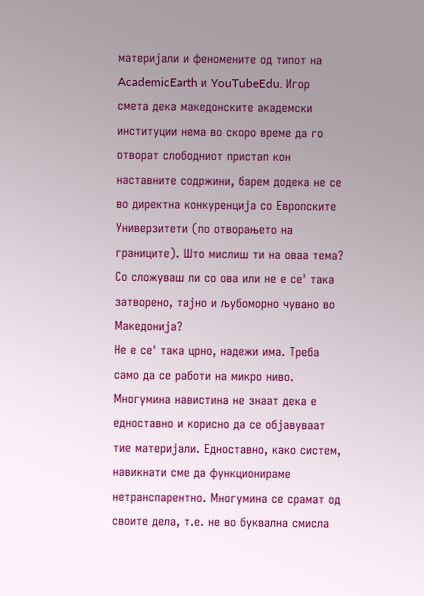материјали и феномените од типот на AcademicEarth и YouTubeEdu. Игор смета дека македонските академски институции нема во скоро време да го отворат слободниот пристап кон наставните содржини, барем додека не се во директна конкуренција со Европските Универзитети (по отворањето на границите). Што мислиш ти на оваа тема? Со сложуваш ли со ова или не е се' така затворено, тајно и љубоморно чувано во Македонија?
Не е се' така црно, надежи има. Треба само да се работи на микро ниво. Многумина навистина не знаат дека е едноставно и корисно да се објавуваат тие материјали. Едноставно, како систем, навикнати сме да функционираме нетранспарентно. Многумина се срамат од своите дела, т.е. не во буквална смисла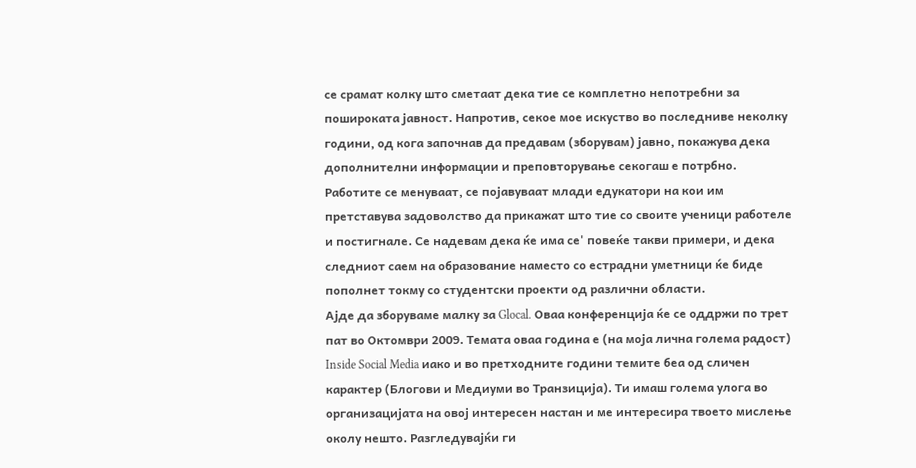се срамат колку што сметаат дека тие се комплетно непотребни за пошироката јавност. Напротив, секое мое искуство во последниве неколку години, од кога започнав да предавам (зборувам) јавно, покажува дека дополнителни информации и преповторување секогаш е потрбно.
Работите се менуваат, се појавуваат млади едукатори на кои им претставува задоволство да прикажат што тие со своите ученици работеле и постигнале. Се надевам дека ќе има се' повеќе такви примери, и дека следниот саем на образование наместо со естрадни уметници ќе биде пополнет токму со студентски проекти од различни области.
Ајде да зборуваме малку за Glocal. Оваа конференција ќе се оддржи по трет пат во Октомври 2009. Темата оваа година е (на моја лична голема радост) Inside Social Media иако и во претходните години темите беа од сличен карактер (Блогови и Медиуми во Транзиција). Ти имаш голема улога во организацијата на овој интересен настан и ме интересира твоето мислење околу нешто. Разгледувајќи ги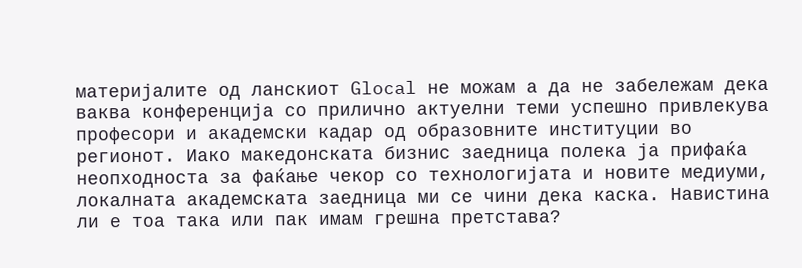материјалите од ланскиот Glocal не можам а да не забележам дека ваква конференција со прилично актуелни теми успешно привлекува професори и академски кадар од образовните институции во регионот. Иако македонската бизнис заедница полека ја прифаќа неопходноста за фаќање чекор со технологијата и новите медиуми, локалната академската заедница ми се чини дека каска. Навистина ли е тоа така или пак имам грешна претстава?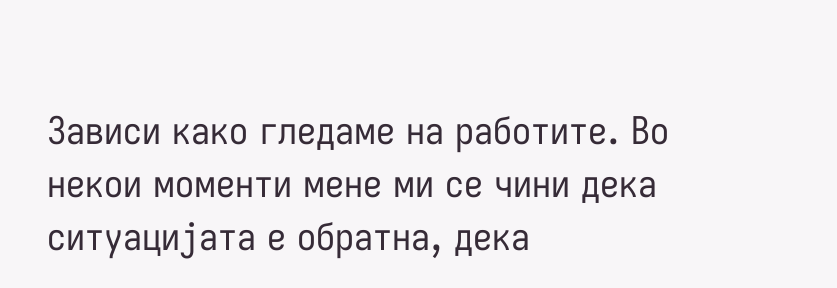Зависи како гледаме на работите. Во некои моменти мене ми се чини дека ситуацијата е обратна, дека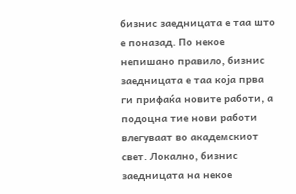бизнис заедницата е таа што е поназад. По некое непишано правило, бизнис заедницата е таа која прва ги прифаќа новите работи, а подоцна тие нови работи влегуваат во академскиот свет. Локално, бизнис заедницата на некое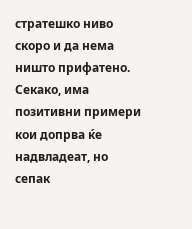стратешко ниво скоро и да нема ништо прифатено. Секако, има позитивни примери кои допрва ќе надвладеат, но сепак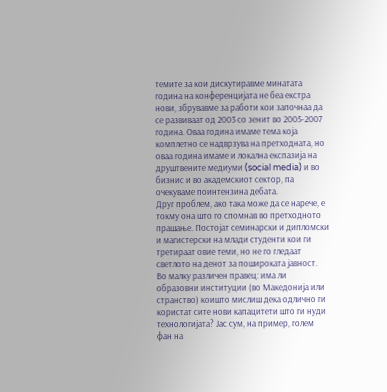темите за кои дискутиравме минатата година на конференцијата не беа екстра нови, збрувавме за работи кои започнаа да се развиваат од 2003 со зенит во 2005-2007 година. Оваа година имаме тема која комплетно се надврзува на претходната, но оваа година имаме и локална експазија на друштвените медиуми (social media) и во бизнис и во академскиот сектор, па очекуваме поинтензина дебата.
Друг проблем, ако така може да се нарече, е токму она што го спомнав во претходното прашање. Постојат семинарски и дипломски и магистерски на млади студенти кои ги третираат овие теми, но не го гледаат светлото на денот за пошироката јавност.
Во малку различен правец: има ли образовни институции (во Македонија или странство) коишто мислиш дека одлично ги користат сите нови капацитети што ги нуди технологијата? Јас сум, на пример, голем фан на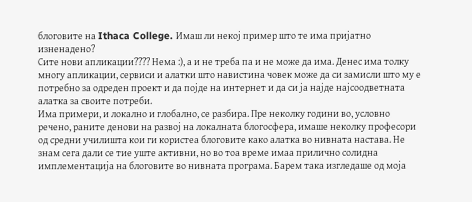блоговите на Ithaca College. Имаш ли некој пример што те има пријатно изненадено?
Сите нови апликации???? Нема :), а и не треба па и не може да има. Денес има толку многу апликации, сервиси и алатки што навистина човек може да си замисли што му е потребно за одреден проект и да појде на интернет и да си ја најде најсоодветната алатка за своите потреби.
Има примери, и локално и глобално, се разбира. Пре неколку години во, условно речено, раните денови на развој на локалната блогосфера, имаше неколку професори од средни училишта кои ги користеа блоговите како алатка во нивната настава. Не знам сега дали се тие уште активни, но во тоа време имаа прилично солидна имплементација на блоговите во нивната програма. Барем така изгледаше од моја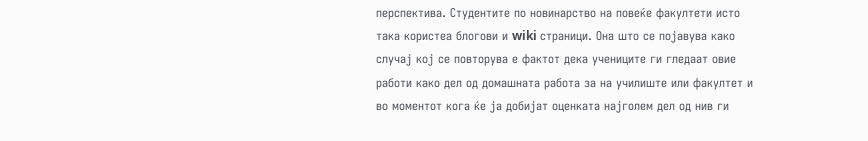перспектива. Студентите по новинарство на повеќе факултети исто така користеа блогови и wiki страници. Она што се појавува како случај кој се повторува е фактот дека учениците ги гледаат овие работи како дел од домашната работа за на училиште или факултет и во моментот кога ќе ја добијат оценката најголем дел од нив ги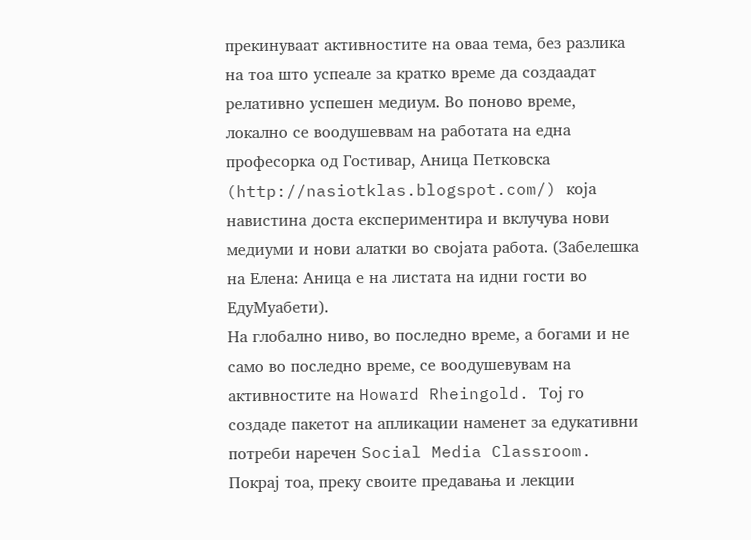прекинуваат активностите на оваа тема, без разлика на тоа што успеале за кратко време да создаадат релативно успешен медиум. Во поново време, локално се воодушеввам на работата на една професорка од Гостивар, Аница Петковска (http://nasiotklas.blogspot.com/) која навистина доста експериментира и вклучува нови медиуми и нови алатки во својата работа. (Забелешка на Елена: Аница е на листата на идни гости во ЕдуМуабети).
На глобално ниво, во последно време, а богами и не само во последно време, се воодушевувам на активностите на Howard Rheingold. Тој го создаде пакетот на апликации наменет за едукативни потреби наречен Social Media Classroom. Покрај тоа, преку своите предавања и лекции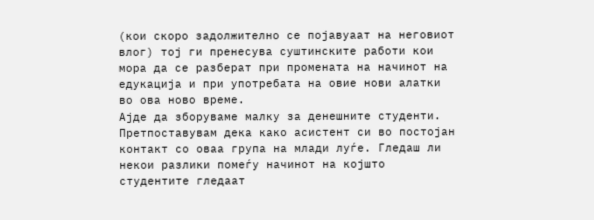(кои скоро задолжително се појавуаат на неговиот влог) тој ги пренесува суштинските работи кои мора да се разберат при промената на начинот на едукација и при употребата на овие нови алатки во ова ново време.
Ајде да зборуваме малку за денешните студенти. Претпоставувам дека како асистент си во постојан контакт со оваа група на млади луѓе. Гледаш ли некои разлики помеѓу начинот на којшто студентите гледаат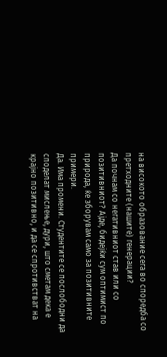на високото образование сега во споредба со претходните (нашите) генерации?
Да почнам со негативниот став или со позитивниот? Ајде, бидејќи сум оптимист по природа, ќе зборувам само за позитивните примери.
Да. Има промени. Студентите се послободни да споделат мислење, дури, што сметам дека е крајно позитивно, и да се спротивстват на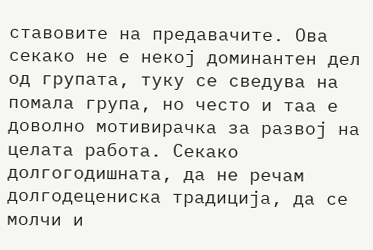ставовите на предавачите. Ова секако не е некој доминантен дел од групата, туку се сведува на помала група, но често и таа е доволно мотивирачка за развој на целата работа. Секако долгогодишната, да не речам долгодецениска традиција, да се молчи и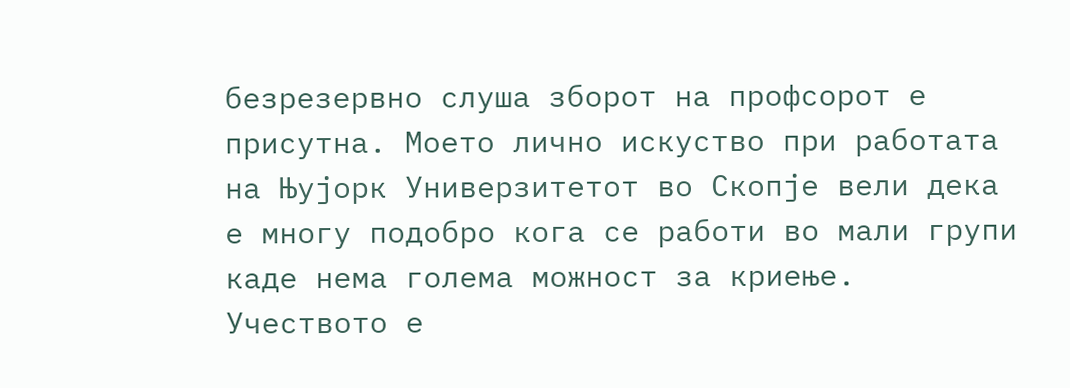безрезервно слуша зборот на профсорот е присутна. Моето лично искуство при работата на Њујорк Универзитетот во Скопје вели дека е многу подобро кога се работи во мали групи каде нема голема можност за криење. Учеството е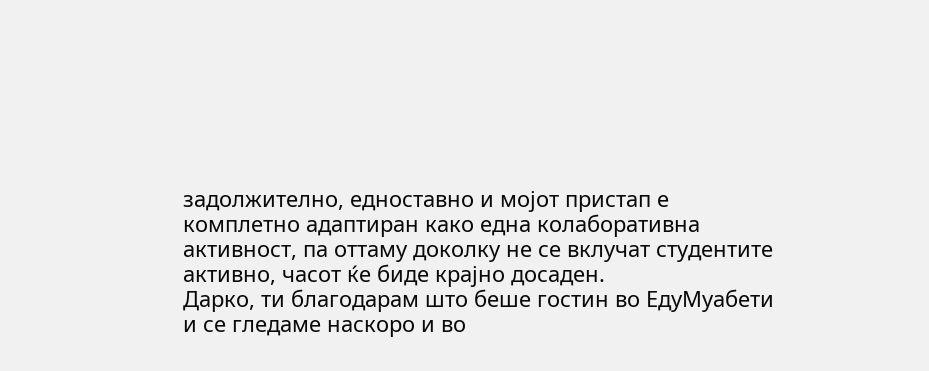задолжително, едноставно и мојот пристап е комплетно адаптиран како една колаборативна активност, па оттаму доколку не се вклучат студентите активно, часот ќе биде крајно досаден.
Дарко, ти благодарам што беше гостин во ЕдуМуабети и се гледаме наскоро и во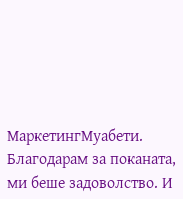МаркетингМуабети.
Благодарам за поканата, ми беше задоволство. И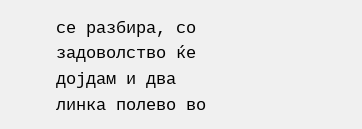се разбира, со задоволство ќе дојдам и два линка полево во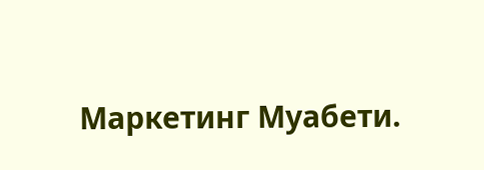Маркетинг Муабети.